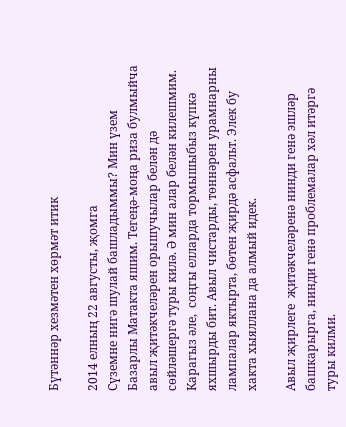Бүтәннәр хезмәтен хөрмәт итик

2014 елның 22 августы, җомга
Сүземне нигә шулай башладыммы? Мин үзем Базарлы Матакта яшим. Тегеңә-моңа риза булмыйча авыл җитәкчеләрен орышучылар белән дә сөйләшергә туры килә. Ә мин алар белән килешмим. Карагыз әле,  соңгы елларда тормышыбыз күпкә яхшырды бит. Авыл чистарды, төннәрен урамнарны лампалар яктырта, бөтен җирдә асфальт. Элек бу хакта хыяллана да алмый идек.

Авыл җирлеге  җитәкчеләренә нинди генә эшләр башкарырга, нинди генә проблемалар хәл итәргә туры килми.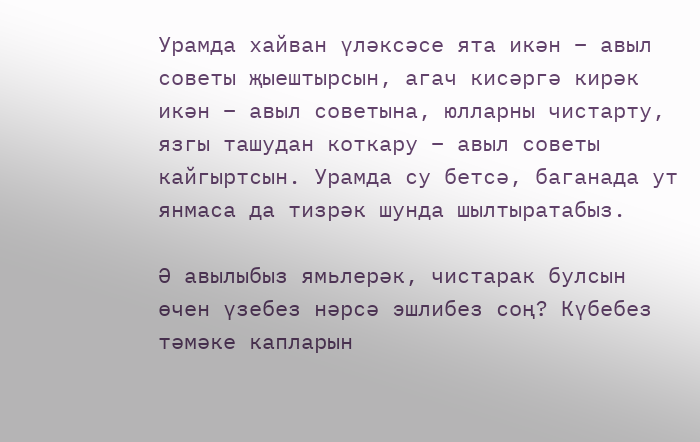Урамда хайван үләксәсе ята икән – авыл советы җыештырсын, агач кисәргә кирәк икән – авыл советына, юлларны чистарту, язгы ташудан коткару – авыл советы кайгыртсын. Урамда су бетсә, баганада ут янмаса да тизрәк шунда шылтыратабыз.

Ә авылыбыз ямьлерәк, чистарак булсын өчен үзебез нәрсә эшлибез соң? Күбебез тәмәке капларын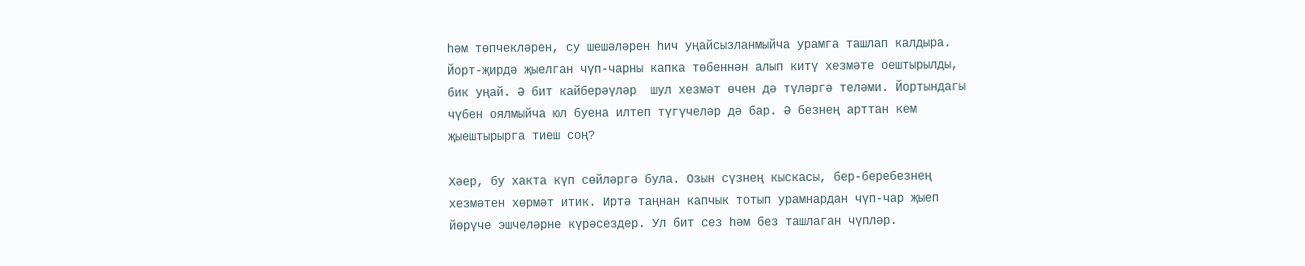һәм төпчекләрен, су шешәләрен һич уңайсызланмыйча урамга ташлап калдыра. Йорт-җирдә җыелган чүп-чарны капка төбеннән алып китү хезмәте оештырылды, бик уңай. Ә бит кайберәүләр  шул хезмәт өчен дә түләргә теләми. Йортындагы чүбен оялмыйча юл буена илтеп түгүчеләр дә бар. Ә безнең арттан кем җыештырырга тиеш соң?

Хәер, бу хакта күп сөйләргә була. Озын сүзнең кыскасы, бер-беребезнең хезмәтен хөрмәт итик. Иртә таңнан капчык тотып урамнардан чүп-чар җыеп йөрүче эшчеләрне күрәсездер. Ул бит сез һәм без ташлаган чүпләр.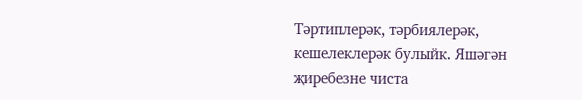Тәртиплерәк, тәрбиялерәк, кешелеклерәк булыйк. Яшәгән җиребезне чиста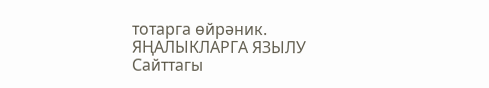тотарга өйрәник.
ЯҢАЛЫКЛАРГА ЯЗЫЛУ
Сайттагы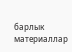барлык материаллар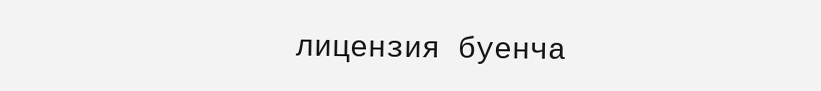лицензия буенча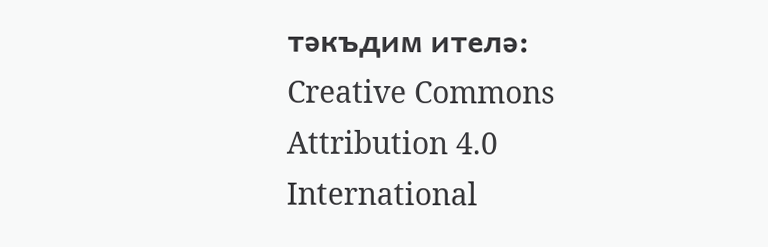тәкъдим ителә:
Creative Commons Attribution 4.0 International